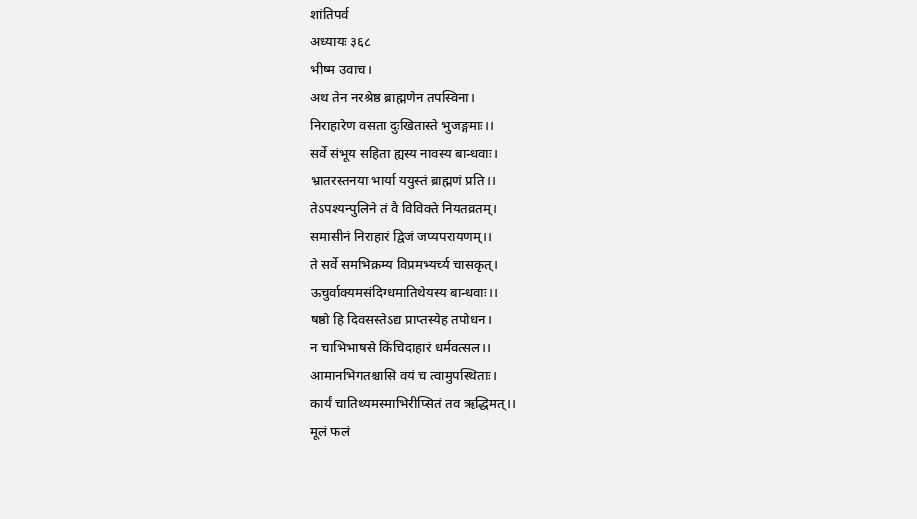शांतिपर्व
अध्यायः ३६८
भीष्म उवाच।
अथ तेन नरश्रेष्ठ ब्राह्मणेन तपस्विना।
निराहारेण वसता दुःखितास्ते भुजङ्गमाः।।
सर्वे संभूय सहिता ह्यस्य नावस्य बान्धवाः।
भ्रातरस्तनया भार्या ययुस्तं ब्राह्मणं प्रति।।
तेऽपश्यन्पुलिने तं वै विविक्ते नियतव्रतम्।
समासीनं निराहारं द्विजं जप्यपरायणम्।।
ते सर्वे समभिक्रम्य विप्रमभ्यर्च्य चासकृत्।
ऊचुर्वाक्यमसंदिग्धमातिथेयस्य बान्धवाः।।
षष्ठो हि दिवसस्तेऽद्य प्राप्तस्येह तपोधन।
न चाभिभाषसे किंचिदाहारं धर्मवत्सल।।
आमानभिगतश्चासि वयं च त्वामुपस्थिताः।
कार्यं चातिथ्यमस्माभिरीप्सितं तव ऋद्धिमत्।।
मूलं फलं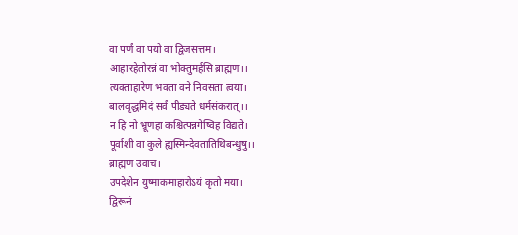वा पर्णं वा पयो वा द्विजसत्तम।
आहारहेतोरन्नं वा भोक्तुमर्हसि ब्राह्मण।।
त्यक्ताहारेण भवता वने निवसता त्वया।
बालवृद्धमिदं सर्वं पीड्यते धर्मसंकरात्।।
न हि नो भ्रूणहा कश्चित्पन्नगेष्विह विद्यते।
पूर्वाशी वा कुले ह्यस्मिन्देवतातिथिबन्धुषु।।
ब्राह्मण उवाच।
उपदेशेन युष्माकमाहारोऽयं कृतो मया।
द्विरूनं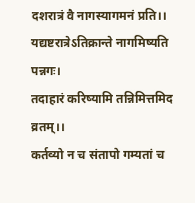दशरात्रं वै नागस्यागमनं प्रति।।
यद्यष्टरात्रेऽतिक्रान्ते नागमिष्यति पन्नगः।
तदाहारं करिष्यामि तन्निमित्तमिद व्रतम्।।
कर्तव्यो न च संतापो गम्यतां च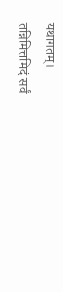यथागतम्।
तन्निमित्तमिदं सर्वं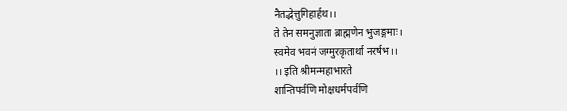नैतद्भेत्तुगिहार्हथ।।
ते तेन समनुज्ञाता ब्राह्मणेन भुजङ्गमाः।
स्वमेव भवनं जग्मुरकृतार्था नरर्षभ।।
।। इति श्रीमन्महाभारते
शान्तिपर्वणि मोक्षधर्मपर्वणि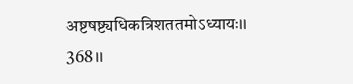अष्टषष्ट्यधिकत्रिशततमोऽध्यायः।। 368।।